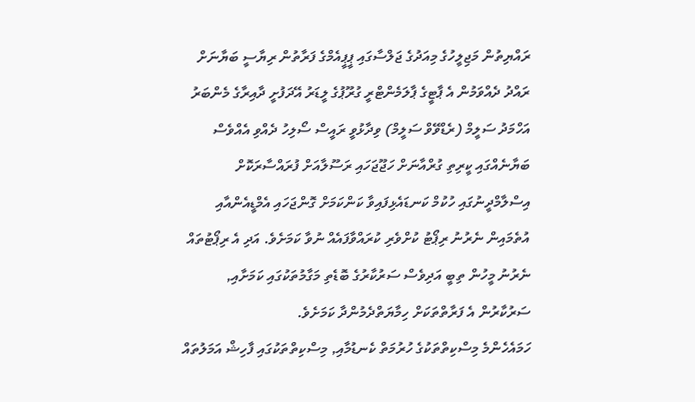ރައްޔިތުން މަޖިލީހުގެ މިއަދުގެ ޖަލްސާގައި ޕީޕީއެމްގެ ފަރާތުން ރިޔާސީ ބަޔާނަށް ރައްދު ދެއްވަމުން އެ ޕާޓީގެ ޕާލަމެންޓްރީ ގުރޫޕުގެ ލީޑަރު އޭދަފުށީ ދާއިރާގެ މެންބަރު އަހްމަދު ސަލީމް (ރެޑްވޭވް ސަލީމް) ވިދާޅުވީ ރައީސް ސޯލިހު ދެއްވި އެއްވެސް ބަޔާނެއްގައި ކީރިތި ގުރްއާނަށް ހަޖޫޖަހައި ރަސޫލާއަށް ފުރައްސާރަކޮށް އިސްލާމްދީނުގައި ހުކުމް ކަނޑައެޅިފައިވާ ކަންކަމަށް ގޮންޖަހައި އެމްޑީއެންއާއި އުތެމައިން ނެރުނު ރިޕޯޓު ކުށްވެރި ކުރައްވާފައެއް ނުވާ ކަމަށެވެ. އަދި އެ ރިޕޯޓުތައް ނެރުނު މީހުން ތިބީ އަދިވެސް ސަރުކާރުގެ ބޮޑެތި މަގާމުތަކުގައި ކަމަށާއި, ސަރުކާރުން އެ ފަރާތްތަކަށް ހިމާޔަތްދެމުންދާ ކަމަށެވެ.
ހަމައެހެންމެ މިސްކިތްތަކުގެ ހުރުމަތް ކެނޑުމާއި, މިސްކިތްތަކުގައި ފާހިޝް އަމަލުތައް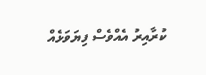ކުރާއިރު އެއްވެސް ފިޔަވަޅެއް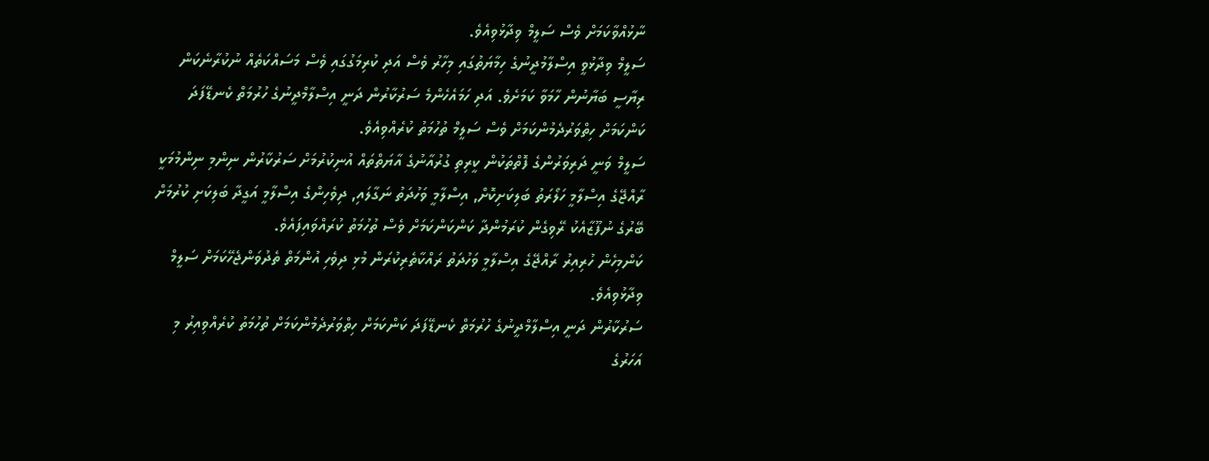ނާޅުއްވާކަމަށް ވެސް ސަލީމް ވިދާޅުވިއެވެ.
ސަލީމް ވިދާޅުވީ އިސްލާމުދީނުގެ ހިމާޔަތުގައި މިހާރު ވެސް އަދި ކުރިމަގުގައި ވެސް މަސައްކަތެއް ނުކުރާނެކަން ރިޔާސީ ބަޔާނުން ހާމަވާ ކަމަށެވެ. އަދި ހަމައެހެންމެ ސަރުކާރުން ދަނީ އިސްލާމްދީނުގެ ހުރުމަތް ކެނޑޭފަދަ ކަންކަމަށް ހިތްވަރުދެމުންކަމަށް ވެސް ސަލީމް ތުހުމަތު ކުރެއްވިއެވެ.
ސަލީމް ވަނީ ދަރިވަރުންގެ ފޮތްތަކުން ކީރިތި ގުރުއާނުގެ އާޔަތްތައް އުނިކުރުމަށް ސަރުކާރުން ނިންމި ނިންމުމަކީ ރާއްޖޭގެ އިސްލާމީ ހަލޯރަތު ބަލިކަށިކޮށް, އިސްލާމީ ވަހުދަތު ނަގާލައި, ދިވެހިންގެ އިސްލާމީ އަގީދާ ބަލިކަށި ކުރުމަށް ބޭރުގެ ނުފޫޒާއެކު ރޭވިގެން ކުރަމުންދާ ކަންކަންކަމަށް ވެސް ތުހުމަތު ކުރައްވައިފައެވެ.
ކަންމިހެން ހުރިއިރު ރާއްޖޭގެ އިސްލާމީ ވަހުދަތު ރައްކާތެރިކުރަން މުޅި ދިވެހި އުންމަތް ތެދުވަންޖެހޭކަމަށް ސަލީމް ވިދާޅުވިއެވެ.
ސަރުކާރުން ދަނީ އިސްލާމްދީނުގެ ހުރުމަތް ކެނޑޭފަދަ ކަންކަމަށް ހިތްވަރުދެމުންކަމަށް ތުހުމަތު ކުރެއްވިއިރު މި އަހަރުގެ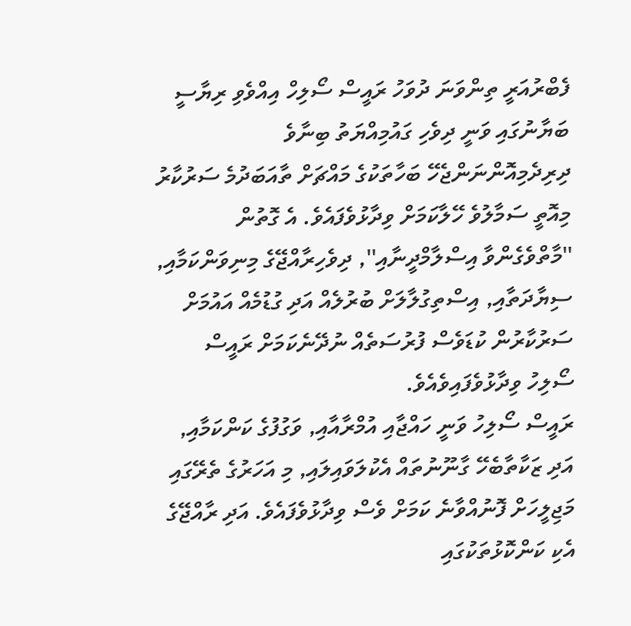ފެބްރުއަރީ ތިންވަނަ ދުވަހު ރައީސް ސޯލިހް އިއްވެވި ރިޔާސީ ބަޔާނުގައި ވަނީ ދިވެހި ގައުމިއްޔަތު ބިނާވެ ދިރިދެމިއޮންނަންޖެހޭ ބަހާތަކުގެ މައްޗަށް ތާއަބަދުމެ ސަރުކާރު މިއޮތީ ސަމާލުވެ ހޭލާކަމަށް ވިދާޅުވެފައެވެ. އެ ގޮތުން ''މާތްވެގެންވާ އިސްލާމްދީނާއި'', ދިވެހިރާއްޖޭގެ މިނިވަންކަމާއި, ސިޔާދަތާއި, އިސްތިގުލާލަށް ބުރުލެއް އަދި ގުޑުމެއް އައުމަށް ސަރުކާރުން ކުޑަވެސް ފުރުސަތެއް ނުދޭނެކަމަށް ރައީސް ސޯލިހު ވިދާޅުވެފައިވެއެވެ.
ރައީސް ސޯލިހު ވަނީ ހައްޖާއި އުމްރާއާއި, ވަގުފުގެ ކަންކަމާއި, އަދި ޒަކާތާބެހޭ ގާނޫނުތައް އެކުލަވައިލައި, މި އަހަރުގެ ތެރޭގައި މަޖިލީހަށް ފޮނުއްވާނެ ކަމަށް ވެސް ވިދާޅުވެފައެވެ. އަދި ރާއްޖޭގެ އެކި ކަންކޮޅުތަކުގައި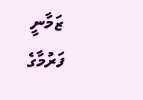ޒަމާނީ ފަރުމާގެ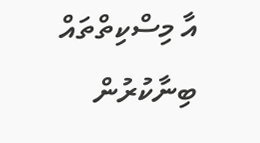އާ މިސްކިތްތައް ބިނާކުރުން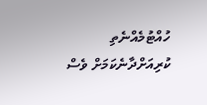ހުއްޓުމެއްނެތި ކުރިއަށްދާނެކަމަށް ވެސް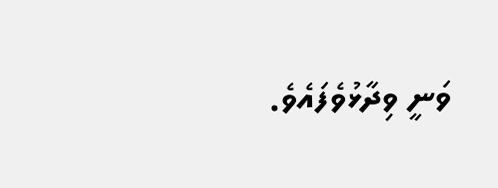ވަނީ ވިދާޅުވެފައެވެ.